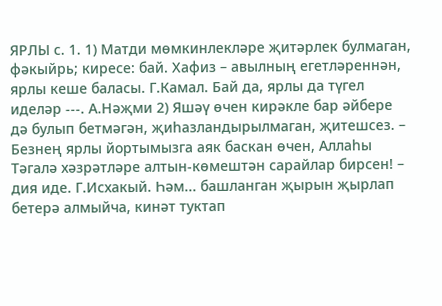ЯРЛЫ с. 1. 1) Матди мөмкинлекләре җитәрлек булмаган, фәкыйрь; киресе: бай. Хафиз – авылның егетләреннән, ярлы кеше баласы. Г.Камал. Бай да, ярлы да түгел иделәр ---. А.Нәҗми 2) Яшәү өчен кирәкле бар әйбере дә булып бетмәгән, җиһазландырылмаган, җитешсез. – Безнең ярлы йортымызга аяк баскан өчен, Аллаһы Тәгалә хәзрәтләре алтын-көмештән сарайлар бирсен! – дия иде. Г.Исхакый. Һәм... башланган җырын җырлап бетерә алмыйча, кинәт туктап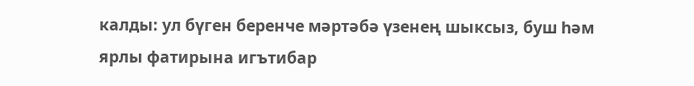калды: ул бүген беренче мәртәбә үзенең шыксыз, буш һәм ярлы фатирына игътибар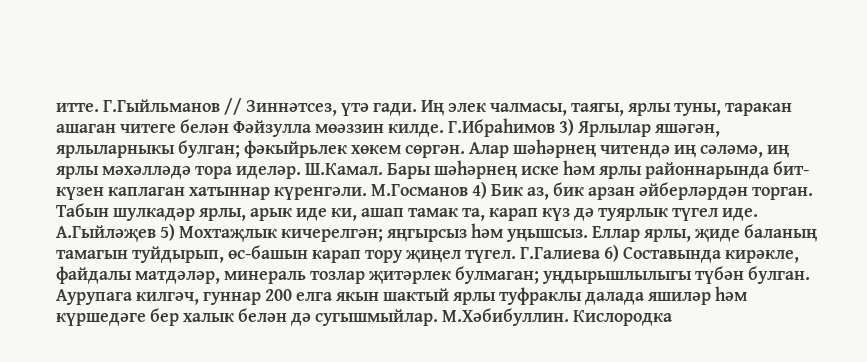итте. Г.Гыйльманов // Зиннәтсез, үтә гади. Иң элек чалмасы, таягы, ярлы туны, таракан ашаган читеге белән Фәйзулла мөәззин килде. Г.Ибраһимов 3) Ярлылар яшәгән, ярлыларныкы булган; фәкыйрьлек хөкем сөргән. Алар шәһәрнең читендә иң сәләмә, иң ярлы мәхәлләдә тора иделәр. Ш.Камал. Бары шәһәрнең иске һәм ярлы районнарында бит-күзен каплаган хатыннар күренгәли. М.Госманов 4) Бик аз, бик арзан әйберләрдән торган. Табын шулкадәр ярлы, арык иде ки, ашап тамак та, карап күз дә туярлык түгел иде. А.Гыйләҗев 5) Мохтаҗлык кичерелгән; яңгырсыз һәм уңышсыз. Еллар ярлы, җиде баланың тамагын туйдырып, өс-башын карап тору җиңел түгел. Г.Галиева 6) Составында кирәкле, файдалы матдәләр, минераль тозлар җитәрлек булмаган; уңдырышлылыгы түбән булган. Аурупага килгәч, гуннар 200 елга якын шактый ярлы туфраклы далада яшиләр һәм күршедәге бер халык белән дә сугышмыйлар. М.Хәбибуллин. Кислородка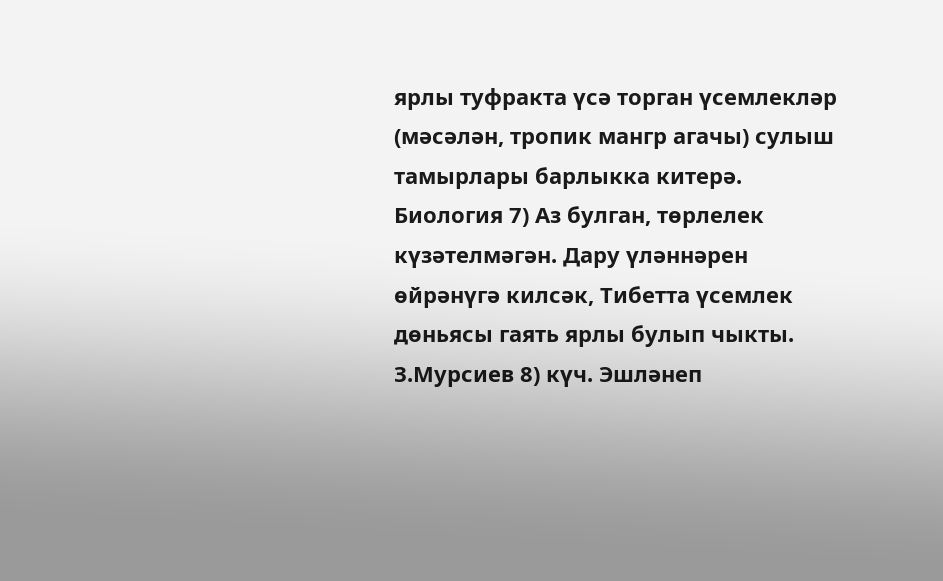ярлы туфракта үсә торган үсемлекләр (мәсәлән, тропик мангр агачы) сулыш тамырлары барлыкка китерә. Биология 7) Аз булган, төрлелек күзәтелмәгән. Дару үләннәрен өйрәнүгә килсәк, Тибетта үсемлек дөньясы гаять ярлы булып чыкты. З.Мурсиев 8) күч. Эшләнеп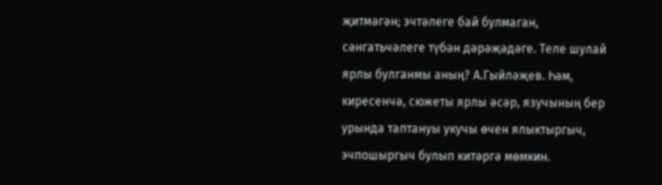җитмәгән; эчтәлеге бай булмаган, сәнгатьчәлеге түбән дәрәҗәдәге. Теле шулай ярлы булганмы аның? А.Гыйләҗев. Һәм, киресенчә, сюжеты ярлы әсәр, язучының бер урында таптануы укучы өчен ялыктыргыч, эчпошыргыч булып китәргә мөмкин.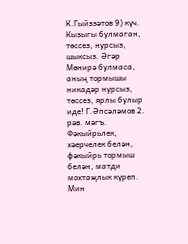К.Гыйззәтов 9) күч. Кызыгы булмаган, төссез, нурсыз, шыксыз. Әгәр Мөнирә булмаса, аның тормышы никадәр нурсыз, төссез, ярлы булыр иде! Г.Әпсәләмов 2. рәв. мәгъ. Фәкыйрьлек, хәерчелек белән, фәкыйрь тормыш белән, матди мохтаҗлык күреп. Мин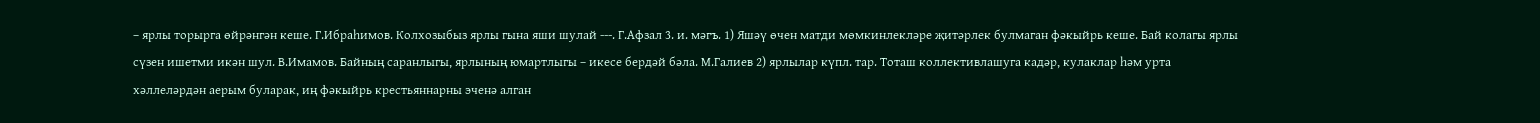– ярлы торырга өйрәнгән кеше. Г.Ибраһимов. Колхозыбыз ярлы гына яши шулай ---. Г.Афзал 3. и. мәгъ. 1) Яшәү өчен матди мөмкинлекләре җитәрлек булмаган фәкыйрь кеше. Бай колагы ярлы сүзен ишетми икән шул. В.Имамов. Байның саранлыгы, ярлының юмартлыгы – икесе бердәй бәла. М.Галиев 2) ярлылар күпл. тар. Тоташ коллективлашуга кадәр, кулаклар һәм урта хәллеләрдән аерым буларак, иң фәкыйрь крестьяннарны эченә алган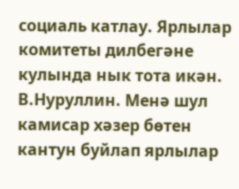социаль катлау. Ярлылар комитеты дилбегәне кулында нык тота икән. В.Нуруллин. Менә шул камисар хәзер бөтен кантун буйлап ярлылар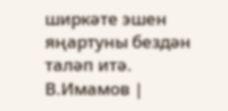ширкәте эшен яңартуны бездән таләп итә. В.Имамов |